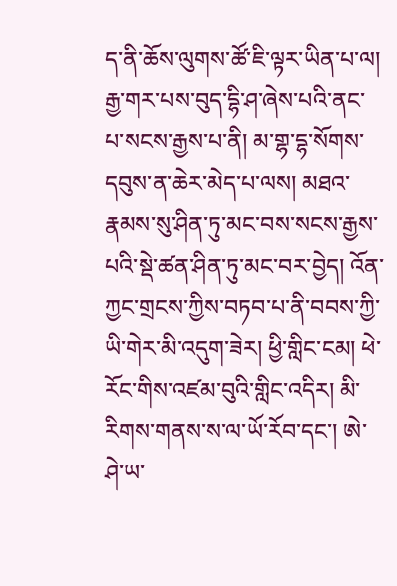ད་ནི་ཆོས་ལུགས་ཚོ་ཇི་ལྟར་ཡིན་པ་ལ། རྒྱ་གར་པས་བུད་དྷི་ཤ་ཞེས་པའི་ནང་པ་སངས་རྒྱས་པ་ནི། མ་གྷ་དྷ་སོགས་དབུས་ན་ཆེར་མེད་པ་ལས། མཐའ་རྣམས་སུ་ཤིན་ཏུ་མང་བས་སངས་རྒྱས་པའི་སྡེ་ཚན་ཤིན་ཏུ་མང་བར་བྱེད། འོན་ཀྱང་གྲངས་ཀྱིས་བཏབ་པ་ནི་བབས་ཀྱི་ཡི་གེར་མི་འདུག་ཟེར། ཕྱི་གླིང་ངམ། ཕེ་རོང་གིས་འཛམ་བུའི་གླིང་འདིར། མི་རིགས་གནས་ས་ལ་ཡོ་རོབ་དང་། ཨེ་ཤེ་ཡ་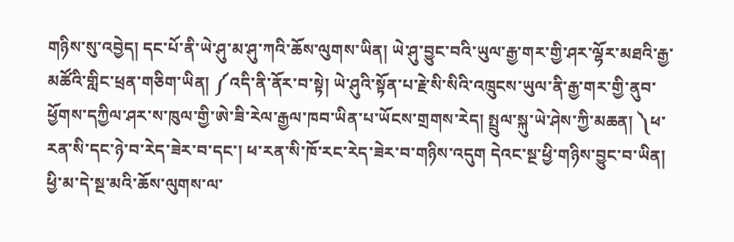གཉིས་སུ་འབྱེད། དང་པོ་ནི་ཡེ་ཤུ་མ་ཤུ་ཀའི་ཆོས་ལུགས་ཡིན། ཡེ་ཤུ་བྱུང་བའི་ཡུལ་རྒྱ་གར་གྱི་ཤར་ལྷོར་མཐའི་རྒྱ་མཚོའི་གླིང་ཕྲན་གཅིག་ཡིན། ༼འདི་ནི་ནོར་བ་སྟེ། ཡེ་ཤུའི་སྟོན་པ་རྗེ་སི་སིའི་འཁྲུངས་ཡུལ་ནི་རྒྱ་གར་གྱི་ནུབ་ཕྱོགས་དཀྱིལ་ཤར་ས་ཁུལ་གྱི་ཨེ་ཟི་རེལ་རྒྱལ་ཁབ་ཡིན་པ་ཡོངས་གྲགས་རེད། སྤྲུལ་སྐུ་ཡེ་ཤེས་ཀྱི་མཆན། ༽ཕ་རན་སི་དང་ཉེ་བ་རེད་ཟེར་བ་དང་། ཕ་རན་སི་ཁོ་རང་རེད་ཟེར་བ་གཉིས་འདུག དེའང་སྔ་ཕྱི་གཉིས་བྱུང་བ་ཡིན། ཕྱི་མ་དེ་སྔ་མའི་ཆོས་ལུགས་ལ་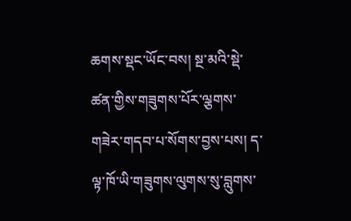ཆགས་སྡང་ཡོང་བས། སྔ་མའི་སྡེ་ཚན་གྱིས་གཟུགས་པོར་ལྕགས་གཟེར་གདབ་པ་སོགས་བྱས་པས། ད་ལྟ་ཁོ་ཡི་གཟུགས་ལུགས་སུ་བླུགས་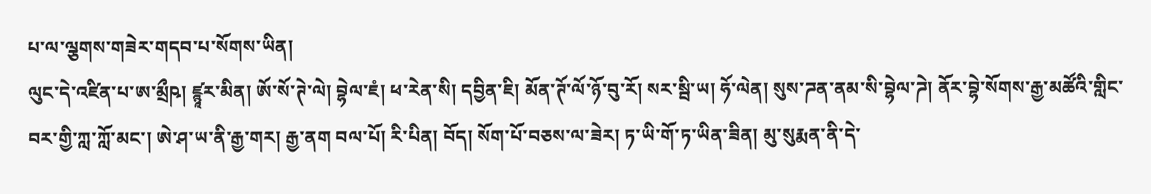པ་ལ་ལྕགས་གཟེར་གདབ་པ་སོགས་ཡིན།
ལུང་དེ་འཛིན་པ་ཨ་མྲྀཥ། ཛྙཱར་མིན། ཨོ་སོ་ཊེ་ལེ། བྷེལ་ཇཾ། ཕ་རེན་སི། དབྱིན་ཇི། མོན་ཊོ་ལོ་ཉོ་བུ་རོ། སར་སྦི་ཡ། ཧོ་ལེན། སུས་ཌན་ནམ་སི་བྷེལ་ཌེ། ནོར་བྷེ་སོགས་རྒྱ་མཚོའི་གླིང་བར་གྱི་ཀླ་ཀློ་མང་། ཨེ་ཤ་ཡ་ནི་རྒྱ་གར། རྒྱ་ནག བལ་པོ། རི་པིན། བོད། སོག་པོ་བཅས་ལ་ཟེར། ཏ་ཡི་གོ་ཏ་ཡིན་ཟིན། མུ་སུརྨན་ནི་དེ་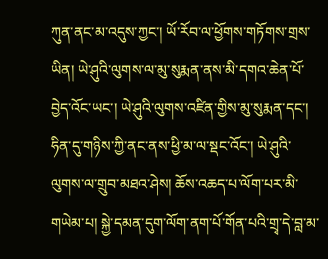ཀུན་ནང་མ་འདུས་ཀྱང་། ཡོ་རོབ་ལ་ཕྱོགས་གཏོགས་གྲས་ཡིན། ཡེ་ཤུའི་ལུགས་ལ་མུ་སུརྨན་ནས་མི་དགའ་ཆེན་པོ་བྱེད་འོང་ཡང་། ཡེ་ཤུའི་ལུགས་འཛིན་གྱིས་མུ་སུརྨན་དང་། ཧིན་དུ་གཉིས་ཀྱི་ནང་ནས་ཕྱི་མ་ལ་སྡང་འོང་། ཡེ་ཤུའི་ལུགས་ལ་གྲུབ་མཐའ་ཤེས། ཆོས་འཆད་པ་ལོག་པར་མི་གཡེམ་པ། སྐྱེ་དམན་དུག་ལོག་ནག་པོ་གོན་པའི་གྲྭ་དེ་བླ་མ་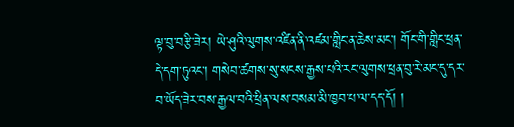ལྟ་བུ་བརྩི་ཟེར། ཡེ་ཤུའི་ལུགས་འཛིན་ནི་འཛམ་གླིང་ན་ཆེས་མང་། གོང་གི་གླིང་ཕྲན་དེ་དག་ཏུའང་། གསེབ་ཚགས་སུ་སངས་རྒྱས་པའི་རང་ལུགས་ཕྲན་བུ་རེ་མང་དུ་དར་བ་ཡོད་ཟེར་བས་རྒྱལ་བའི་ཕྲིན་ལས་བསམ་མི་ཁྱབ་པ་ལ་དད་དོ། །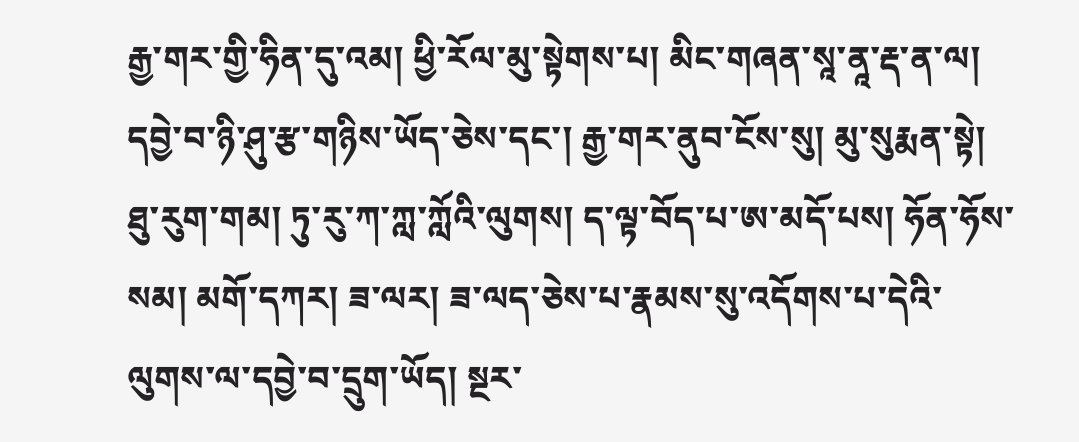རྒྱ་གར་གྱི་ཧིན་དུ་འམ། ཕྱི་རོལ་མུ་སྟེགས་པ། མིང་གཞན་སཱ་ནཱ་རྡ་ན་ལ། དབྱེ་བ་ཉི་ཤུ་རྩ་གཉིས་ཡོད་ཅེས་དང་། རྒྱ་གར་ནུབ་ངོས་སུ། མུ་སུརྨན་སྟེ། ཐུ་རུག་གམ། ཏུ་རུ་ཀ་ཀླ་ཀློའི་ལུགས། ད་ལྟ་བོད་པ་ཨ་མདོ་པས། ཧོན་ཧོས་སམ། མགོ་དཀར། ཟ་ལར། ཟ་ལད་ཅེས་པ་རྣམས་སུ་འདོགས་པ་དེའི་ལུགས་ལ་དབྱེ་བ་དྲུག་ཡོད། སྔར་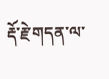རྡོ་རྗེ་གདན་ལ་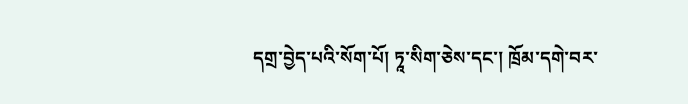དགྲ་བྱེད་པའི་སོག་པོ། ཏཱ་སིག་ཅེས་དང་། ཁྲོམ་དགེ་བར་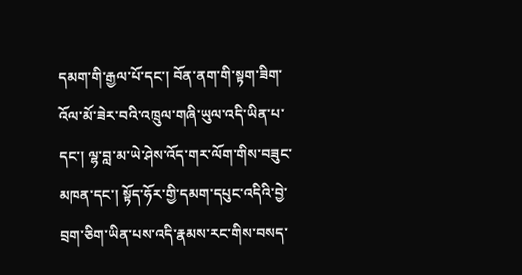དམག་གི་རྒྱལ་པོ་དང་། བོན་ནག་གི་སྟག་ཟིག་འོལ་མོ་ཟེར་བའི་འཁྲུལ་གཞི་ཡུལ་འདི་ཡིན་པ་དང་། ལྷ་བླ་མ་ཡེ་ཤེས་འོད་གར་ལོག་གིས་བཟུང་མཁན་དང་། སྟོད་ཧོར་གྱི་དམག་དཔུང་འདིའི་བྱེ་བྲག་ཅིག་ཡིན་པས་འདི་རྣམས་རང་གིས་བསད་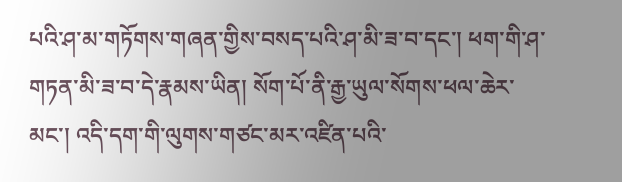པའི་ཤ་མ་གཏོགས་གཞན་གྱིས་བསད་པའི་ཤ་མི་ཟ་བ་དང་། ཕག་གི་ཤ་གཏན་མི་ཟ་བ་དེ་རྣམས་ཡིན། སོག་པོ་ནི་རྒྱ་ཡུལ་སོགས་ཕལ་ཆེར་མང་། འདི་དག་གི་ལུགས་གཙང་མར་འཛིན་པའི་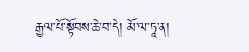རྒྱལ་པོ་སྟོབས་ཆེ་བ་དེ། མོ་ལ་ཏཱ་ན།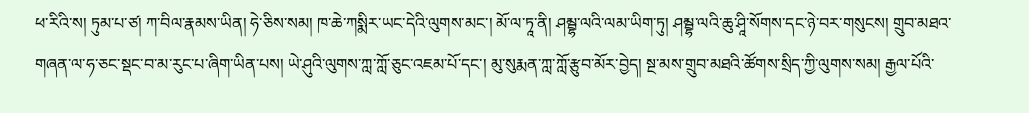ཕ་རིའི་ས། ཏུམ་པ་ཙ། ཀ་བིལ་རྣམས་ཡིན། ཧེ་ཅིས་སམ། ཁ་ཆེ་ཀསྨིར་ཡང་དེའི་ལུགས་མང་། མོ་ལ་ཏཱ་ནི། ཤམྦྷ་ལའི་ལམ་ཡིག་ཏུ། ཤམྦྷ་ལའི་ཆུ་ཤཱི་སོགས་དང་ཉེ་བར་གསུངས། གྲུབ་མཐའ་གཞན་ལ་ཧ་ཅང་སྡང་བ་མ་རུང་པ་ཞིག་ཡིན་པས། ཡེ་ཤུའི་ལུགས་ཀླ་ཀློ་ཅུང་འཇམ་པོ་དང་། མུ་སུརྨན་ཀླ་ཀློ་རྩུབ་མོར་བྱེད། སྔ་མས་གྲུབ་མཐའི་ཚོགས་སྲིད་ཀྱི་ལུགས་སམ། རྒྱལ་པོའི་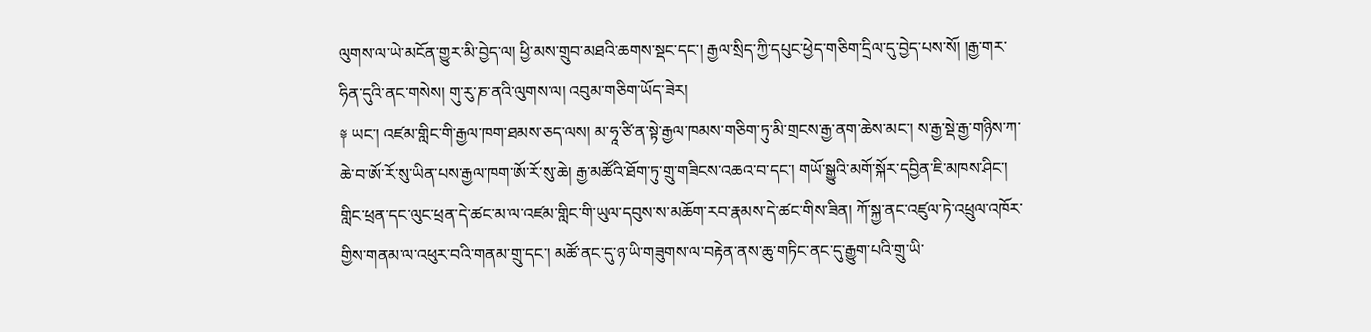ལུགས་ལ་ཡེ་མངོན་གྱུར་མི་བྱེད་ལ། ཕྱི་མས་གྲུབ་མཐའི་ཆགས་སྡང་དང་། རྒྱལ་སྲིད་ཀྱི་དཔུང་ཕྱེད་གཅིག་དྲིལ་དུ་བྱེད་པས་སོ། །རྒྱ་གར་ཧིན་དུའི་ནང་གསེས། གུ་རུ་ཎ་ནའི་ལུགས་ལ། འབུམ་གཅིག་ཡོད་ཟེར།
༈ ཡང་། འཛམ་གླིང་གི་རྒྱལ་ཁག་ཐམས་ཅད་ལས། མ་ཧཱ་ཙི་ན་སྟེ་རྒྱལ་ཁམས་གཅིག་ཏུ་མི་གྲངས་རྒྱ་ནག་ཆེས་མང་། ས་རྒྱ་སྡེ་རྒྱ་གཉིས་ཀ་ཆེ་བ་ཨོ་རོ་སུ་ཡིན་པས་རྒྱལ་ཁག་ཨོ་རོ་སུ་ཆེ། རྒྱ་མཚོའི་ཐོག་ཏུ་གྲུ་གཟིངས་འཆའ་བ་དང་། གཡོ་སྒྱུའི་མགོ་སྐོར་དབྱིན་ཇི་མཁས་ཤིང་། གླིང་ཕྲན་དང་ལུང་ཕྲན་དེ་ཚང་མ་ལ་འཛམ་གླིང་གི་ཡུལ་དབུས་ས་མཆོག་རབ་རྣམས་དེ་ཚང་གིས་ཟིན། ཀོ་སྐྱ་ནང་འཛུལ་ཏེ་འཕྲུལ་འཁོར་གྱིས་གནམ་ལ་འཕུར་བའི་གནམ་གྲུ་དང་། མཚོ་ནང་དུ་ཉ་ཡི་གཟུགས་ལ་བརྟེན་ནས་ཆུ་གཏིང་ནང་དུ་རྒྱུག་པའི་གྲུ་ཡི་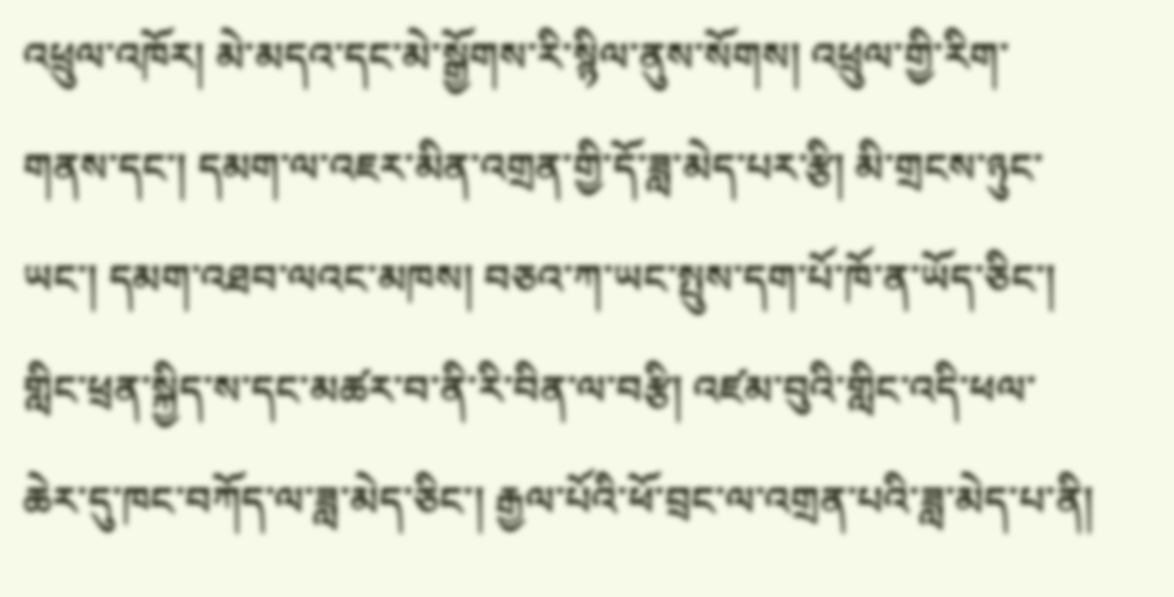འཕྲུལ་འཁོར། མེ་མདའ་དང་མེ་སྒྱོགས་རི་སྙིལ་ནུས་སོགས། འཕྲུལ་གྱི་རིག་གནས་དང་། དམག་ལ་འཇར་མིན་འགྲན་གྱི་དོ་ཟླ་མེད་པར་རྩི། མི་གྲངས་ཉུང་ཡང་། དམག་འཐབ་ལའང་མཁས། བཅའ་ཀ་ཡང་སྤུས་དག་པོ་ཁོ་ན་ཡོད་ཅིང་། གླིང་ཕྲན་སྐྱིད་ས་དང་མཚར་བ་ནི་རི་བིན་ལ་བརྩི། འཛམ་བུའི་གླིང་འདི་ཕལ་ཆེར་དུ་ཁང་བཀོད་ལ་ཟླ་མེད་ཅིང་། རྒྱལ་པོའི་ཕོ་བྲང་ལ་འགྲན་པའི་ཟླ་མེད་པ་ནི།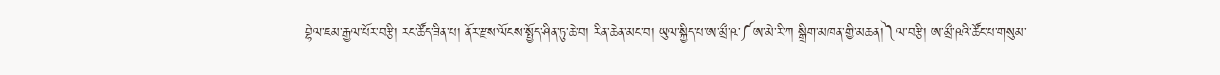བྷེལ་ཇམ་རྒྱལ་པོར་བརྩི། རང་ཚོད་ཟིན་པ། ནོར་རྫས་ལོངས་སྤྱོད་ཤིན་ཏུ་ཆེ་བ། རིན་ཆེན་མང་བ། ཡུལ་སྐྱིད་པ་ཨ་མྲྀ་ཥ་༼ཨ་མེ་རི་ཀ སྒྲིག་མཁན་གྱི་མཆན།༽ལ་བརྩི། ཨ་མྲྀ་ཥའི་ཚོང་པ་གསུམ་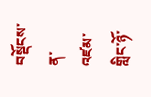བསྡོངས་ན་འཛམ་གླིང་ཉོ་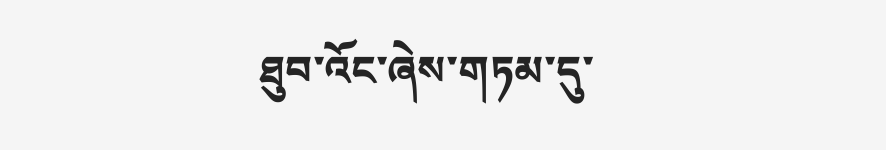ཐུབ་འོང་ཞེས་གཏམ་དུ་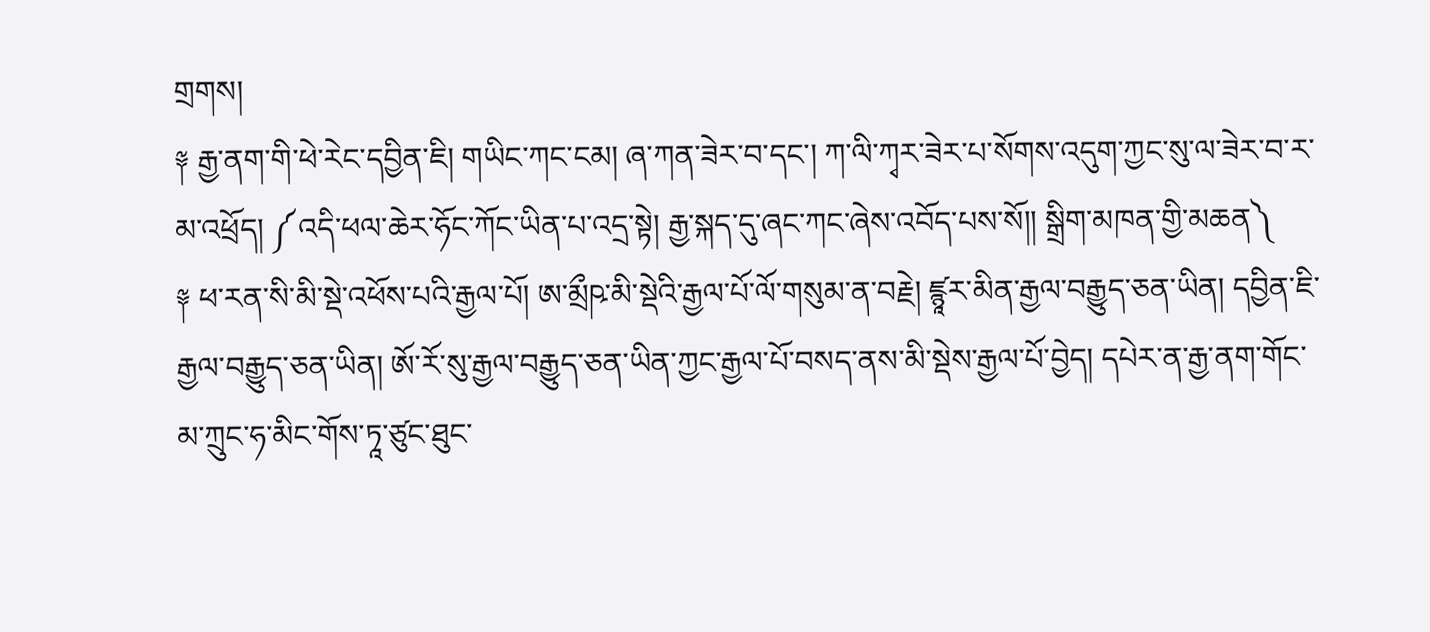གྲགས།
༈ རྒྱ་ནག་གི་ཕེ་རེང་དབྱིན་ཇི། གཡིང་ཀང་ངམ། ཞ་ཀན་ཟེར་བ་དང་། ཀ་ལི་ཀྭར་ཟེར་པ་སོགས་འདུག་ཀྱང་སུ་ལ་ཟེར་བ་ར་མ་འཕྲོད། ༼འདི་ཕལ་ཆེར་ཧོང་ཀོང་ཡིན་པ་འདྲ་སྟེ། རྒྱ་སྐད་དུ་ཞང་ཀང་ཞེས་འབོད་པས་སོ།། སྒྲིག་མཁན་གྱི་མཆན༽
༈ ཕ་རན་སི་མི་སྡེ་འཕོས་པའི་རྒྱལ་པོ། ཨ་མྲྀཥ་མི་སྡེའི་རྒྱལ་པོ་ལོ་གསུམ་ན་བརྗེ། ཛྙཱར་མིན་རྒྱལ་བརྒྱུད་ཅན་ཡིན། དབྱིན་ཇི་རྒྱལ་བརྒྱུད་ཅན་ཡིན། ཨོ་རོ་སུ་རྒྱལ་བརྒྱུད་ཅན་ཡིན་ཀྱང་རྒྱལ་པོ་བསད་ནས་མི་སྡེས་རྒྱལ་པོ་བྱེད། དཔེར་ན་རྒྱ་ནག་གོང་མ་ཀྲུང་ཧ་མིང་གོས་ཏཱ་ཙུང་ཐུང་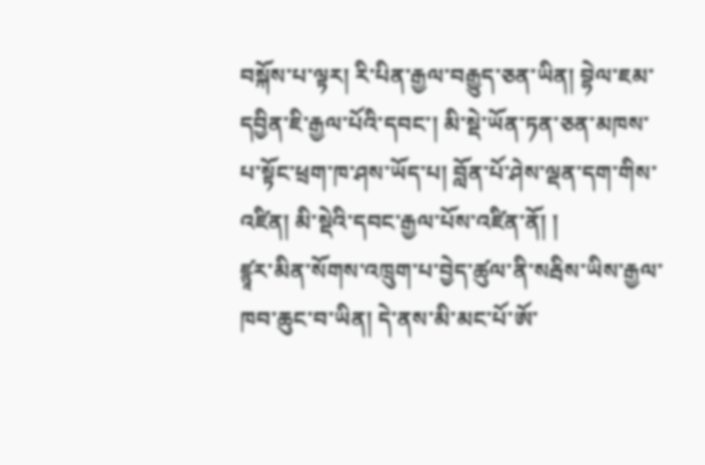བསྐོས་པ་ལྟར། རི་པིན་རྒྱལ་བརྒྱུད་ཅན་ཡིན། བྷེལ་ཇམ་དབྱིན་ཇི་རྒྱལ་པོའི་དབང་། མི་སྡེ་ཡོན་ཏན་ཅན་མཁས་པ་སྟོང་ཕྲག་ཁ་ཤས་ཡོད་པ། བློན་པོ་ཤེས་ལྡན་དག་གིས་འཛིན། མི་སྡེའི་དབང་རྒྱལ་པོས་འཛིན་ནོ། །
ཛྙཱར་མིན་སོགས་འཁྲུག་པ་བྱེད་ཚུལ་ནི་སརྦིས་ཡིས་རྒྱལ་ཁབ་ཆུང་བ་ཡིན། དེ་ནས་མི་མང་པོ་ཨོ་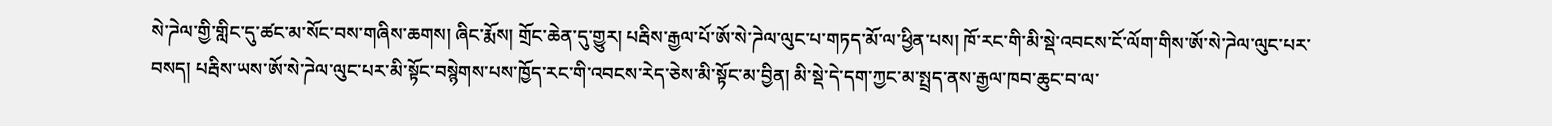སེ་ཌེལ་གྱི་གླིང་དུ་ཚང་མ་སོང་བས་གཞིས་ཆགས། ཞིང་རྨོས། གྲོང་ཆེན་དུ་གྱུར། པརྦིས་རྒྱལ་པོ་ཨོ་སེ་ཌེལ་ལུང་པ་གཏད་མོ་ལ་ཕྱིན་པས། ཁོ་རང་གི་མི་སྡེ་འབངས་ངོ་ལོག་གིས་ཨོ་སེ་ཌེལ་ལུང་པར་བསད། པརྦིས་ཡས་ཨོ་སེ་ཌེལ་ལུང་པར་མི་སྟོང་བསྙེགས་པས་ཁྱོད་རང་གི་འབངས་རེད་ཅེས་མི་སྟོང་མ་བྱིན། མི་སྡེ་དེ་དག་ཀྱང་མ་སྤྲད་ནས་རྒྱལ་ཁབ་ཆུང་བ་ལ་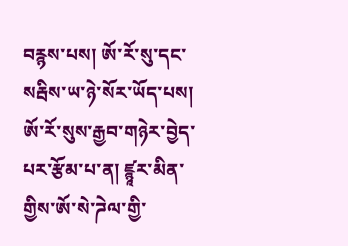བརྙས་པས། ཨོ་རོ་སུ་དང་སརྦིས་ཡ་ཉེ་སོར་ཡོད་པས། ཨོ་རོ་སུས་རྒྱབ་གཉེར་བྱེད་པར་རྩོམ་པ་ན། ཛྙཱར་མིན་གྱིས་ཨོ་སེ་ཌེལ་གྱི་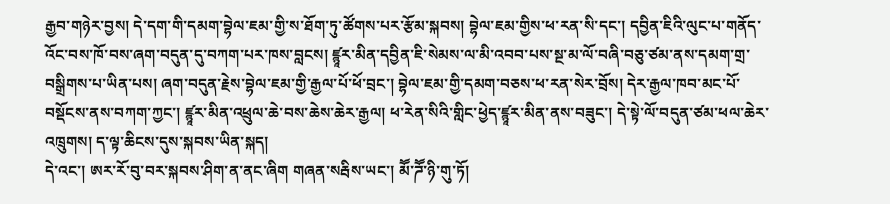རྒྱབ་གཉེར་བྱས། དེ་དག་གི་དམག་བྷེལ་ཇམ་གྱི་ས་ཐོག་ཏུ་ཚོགས་པར་རྩོམ་སྐབས། བྷེལ་ཇམ་གྱིས་ཕ་རན་སི་དང་། དབྱིན་ཇིའི་ལུང་པ་གནོད་འོང་བས་ཁོ་བས་ཞག་བདུན་དུ་བཀག་པར་ཁས་བླངས། ཛྙཱར་མིན་དབྱིན་ཇི་སེམས་ལ་མི་འབབ་པས་སྔ་མ་ལོ་བཞི་བཅུ་ཙམ་ནས་དམག་གྲ་བསྒྲིགས་པ་ཡིན་པས། ཞག་བདུན་རྗེས་བྷེལ་ཇམ་གྱི་རྒྱལ་པོ་ཕོ་བྲང་། བྷེལ་ཇམ་གྱི་དམག་བཅས་ཕ་རན་སེར་བྲོས། དེར་རྒྱལ་ཁབ་མང་པོ་བསྡོངས་ནས་བཀག་ཀྱང་། ཛྙཱར་མིན་འཕྲུལ་ཆེ་བས་ཆེས་ཆེར་རྒྱལ། ཕ་རེན་སིའི་གླིང་ཕྱེད་ཛྙཱར་མིན་ནས་བཟུང་། དེ་སྟེ་ལོ་བདུན་ཙམ་ཕལ་ཆེར་འཁྲུགས། ད་ལྟ་ཆིངས་དུས་སྐབས་ཡིན་སྐད།
དེ་འང་། ཨར་རོ་བུ་བར་སྐབས་ཤིག་ན་ནང་ཞིག གཞན་སརྦིས་ཡང་། མཽ་ཌཽ་ཉི་གུ་ཏོ།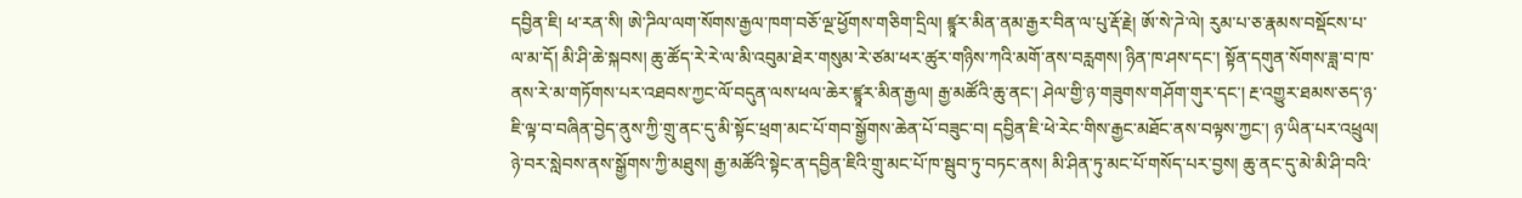དབྱིན་ཇི། ཕ་རན་སི། ཨེ་ཌིལ་ལག་སོགས་རྒྱལ་ཁག་བཅོ་ལྔ་ཕྱོགས་གཅིག་དྲིལ། ཛྙཱར་མིན་ནམ་རྒྱར་བིན་ལ་པུ་རྡོ་རྗེ། ཨོ་སེ་ཌེ་ལེ། རུམ་པ་ཅ་རྣམས་བསྡོངས་པ་ལ་མ་དོ། མི་ཤི་ཆེ་སྐབས། ཆུ་ཚོད་རེ་རེ་ལ་མི་འབུམ་ཐེར་གསུམ་རེ་ཙམ་ཕར་ཚུར་གཉིས་ཀའི་མགོ་ནས་བརླགས། ཉིན་ཁ་ཤས་དང་། སྟོན་དགུན་སོགས་ཟླ་བ་ཁ་ནས་རེ་མ་གཏོགས་པར་འཐབས་ཀྱང་ལོ་བདུན་ལས་ཕལ་ཆེར་ཛྙཱར་མིན་རྒྱལ། རྒྱ་མཚོའི་ཆུ་ནང་། ཤེལ་གྱི་ཉ་གཟུགས་གཤོག་གུར་དང་། རྔ་འགྱུར་ཐམས་ཅད་ཉ་ཇི་ལྟ་བ་བཞིན་བྱེད་ནུས་ཀྱི་གྲུ་ནང་དུ་མི་སྟོང་ཕྲག་མང་པོ་གབ་སྒྱོགས་ཆེན་པོ་བཟུང་བ། དབྱིན་ཇི་ཕེ་རེང་གིས་རྒྱང་མཐོང་ནས་བལྟས་ཀྱང་། ཉ་ཡིན་པར་འཕྲུལ། ཉེ་བར་སླེབས་ནས་སྒྱོགས་ཀྱི་མཐུས། རྒྱ་མཚོའི་སྟེང་ན་དབྱིན་ཇིའི་གྲུ་མང་པོ་ཁ་སྦུབ་ཏུ་བཏང་ནས། མི་ཤིན་ཏུ་མང་པོ་གསོད་པར་བྱས། ཆུ་ནང་དུ་མེ་མི་ཤི་བའི་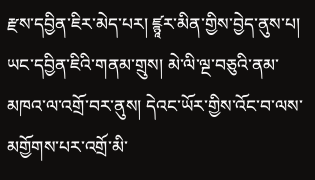རྫས་དབྱིན་ཇིར་མེད་པར། ཛྙཱར་མིན་གྱིས་བྱེད་ནུས་པ། ཡང་དབྱིན་ཇིའི་གནམ་གྲུས། མེ་ལི་ལྔ་བཅུའི་ནམ་མཁའ་ལ་འགྲོ་བར་ནུས། དེའང་ཡོར་གྱིས་འོང་བ་ལས་མགྱོགས་པར་འགྲོ་མི་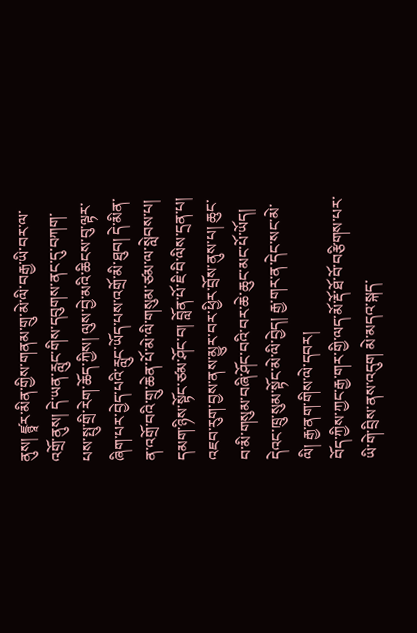ནུས། ཛྙཱར་མིན་གྱིས་གནམ་གྲུ་མེ་ལི་བརྒྱ་ཡི་བར་ལ་འགྲོ་ནུས། དེ་ཡན་རླུང་གིས་དབུགས་ནང་དུ་བཀག་པས་སྤུ་གྲི་རེག་ཆོད་ཀྱིས། ལུས་བྱེ་མའི་ཆིངས་བུ་ལྟར་ཞིག་པར་བྱེད་པའི་རླུང་ཡོད་པས་འགྲོ་མི་ཐུབ། དེ་མིན་ན་འགྲོ་བའི་གྲུ་ཆེན་པོ་མེ་ལི་གསུམ་ཙམ་ལ་སླེབས་པ། དམག་ཉིས་སྟོང་ཙམ་ཤོང་བ། བློན་པོ་ཇི་བི་ལིས་དྲན་པ། འཇབ་རུག་བྱས་ནས་མྱུར་བར་ཕྱིར་བྲོས་ནུས་པ། ཆུང་བ་མི་གསུམ་བཞི་ཤོང་བའི་བར་ཆེ་ཆུང་མང་པོ་ཡོད། དེའང་ཁྲུ་སུམ་སྟོང་མེ་ལི་བྱེད། རྒྱ་གར་ན་དེང་སང་མེ་ལི། རྒྱ་ནག་གིས་ལེ་དབར།
བོད་ཀྱིས་ཀྱང་རྒྱ་གར་གྱི་ལད་མོ་རྡོ་ཐོ་བོ་བརྩིགས་པར་ཡི་གེ་བྲིས་ནས་འདུག མེ་མདའ་སྐད་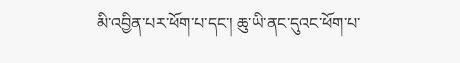མི་འབྱིན་པར་ཕོག་པ་དང་། ཆུ་ཡི་ནང་དུའང་ཕོག་པ་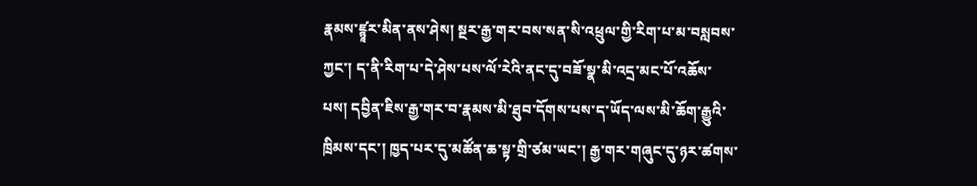རྣམས་ཛྙཱར་མིན་ནས་ཤེས། སྔར་རྒྱ་གར་བས་སན་སི་འཕྲུལ་གྱི་རིག་པ་མ་བསླབས་ཀྱང་། ད་ནི་རིག་པ་དེ་ཤེས་པས་ལོ་རེའི་ནང་དུ་བཟོ་སྣ་མི་འདྲ་མང་པོ་འཆོས་པས། དབྱིན་ཇིས་རྒྱ་གར་བ་རྣམས་མི་ཐུབ་དོགས་པས་ད་ཡོད་ལས་མི་ཆོག་རྒྱུའི་ཁྲིམས་དང་། ཁྱད་པར་དུ་མཚོན་ཆ་སྟ་གྲི་ཙམ་ཡང་། རྒྱ་གར་གཞུང་དུ་ཉར་ཚགས་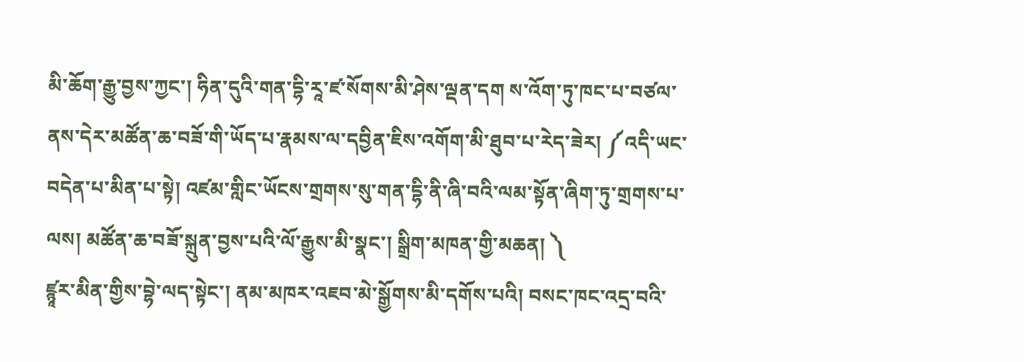མི་ཆོག་རྒྱུ་བྱས་ཀྱང་། ཧིན་དུའི་གན་དྷི་རཱ་ཛ་སོགས་མི་ཤེས་ལྡན་དག ས་འོག་ཏུ་ཁང་པ་བཙལ་ནས་དེར་མཚོན་ཆ་བཟོ་གི་ཡོད་པ་རྣམས་ལ་དབྱིན་ཇིས་འགོག་མི་ཐུབ་པ་རེད་ཟེར། ༼འདི་ཡང་བདེན་པ་མིན་པ་སྟེ། འཛམ་གླིང་ཡོངས་གྲགས་སུ་གན་དྷི་ནི་ཞི་བའི་ལམ་སྟོན་ཞིག་ཏུ་གྲགས་པ་ལས། མཚོན་ཆ་བཟོ་སྐྲུན་བྱས་པའི་ལོ་རྒྱུས་མི་སྣང་། སྒྲིག་མཁན་གྱི་མཆན། ༽
ཛྙཱར་མིན་གྱིས་བྷེ་ལད་སྟེང་། ནམ་མཁར་འཇབ་མེ་སྒྱོགས་མི་དགོས་པའི། བསང་ཁང་འདྲ་བའི་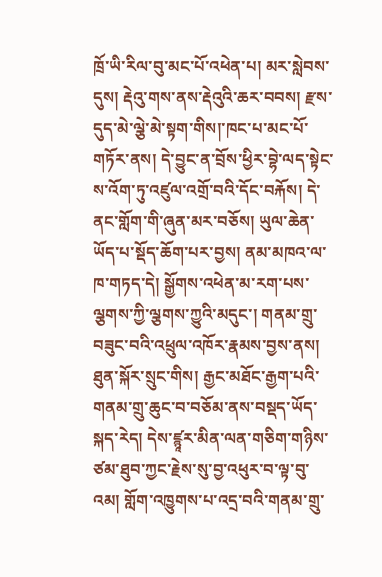ཁྲོ་ཡི་རིལ་བུ་མང་པོ་འཕེན་པ། མར་སླེབས་དུས། རྡེའུ་གས་ནས་རྡེའུའི་ཆར་བབས། རྫས་དུད་མེ་ལྕེ་མེ་སྟག་གིས།་ཁང་པ་མང་པོ་གཏོར་ནས། དེ་བྱུང་ན་བྲོས་ཕྱིར་བྷེ་ལད་སྟེང་ས་འོག་ཏུ་འཛུལ་འགྲོ་བའི་དོང་བརྐོས། དེ་ནང་གློག་གི་ཞུན་མར་བཅོས། ཡུལ་ཆེན་ཡོད་པ་སྡོད་ཆོག་པར་བྱས། ནམ་མཁའ་ལ་ཁ་གཏད་དེ། སྒྱོགས་འཕེན་མ་རག་པས་ལྕགས་ཀྱི་ལྕགས་ཀྱུའི་མདུང་། གནམ་གྲུ་བཟུང་བའི་འཕྲུལ་འཁོར་རྣམས་བྱས་ནས། ཐུན་སྐོར་སྲུང་གིས། རྒྱང་མཐོང་རྒྱག་པའི་གནམ་གྲུ་ཆུང་བ་བཅོམ་ནས་བསྡད་ཡོད་སྐད་རེད། དེས་ཛྙཱར་མིན་ལན་གཅིག་གཉིས་ཙམ་ཐུབ་ཀྱང་རྗེས་སུ་བྱ་འཕུར་བ་ལྟ་བུ་འམ། གློག་འཁྱུགས་པ་འདྲ་བའི་གནམ་གྲུ་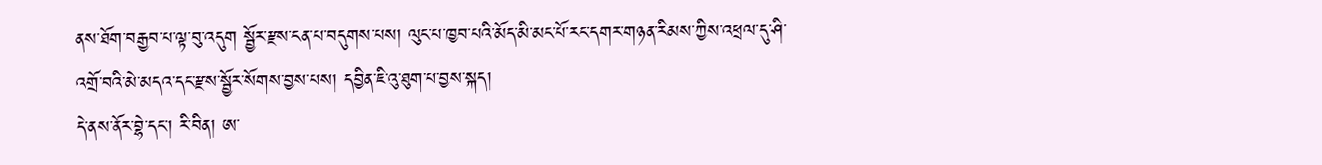ནས་ཐོག་བརྒྱབ་པ་ལྟ་བུ་འདུག སྦྱོར་རྫས་ངན་པ་བདུགས་པས། ལུང་པ་ཁྱབ་པའི་མོད་མི་མང་པོ་རང་དགར་གཉན་རིམས་ཀྱིས་འཕྲལ་དུ་ཤི་འགྲོ་བའི་མེ་མདའ་དང་རྫས་སྦྱོར་སོགས་བྱས་པས། དབྱིན་ཇི་འུ་ཐུག་པ་བྱས་སྐད།
དེ་ནས་ནོར་བྷེ་དང་། རི་བིན། ཨ་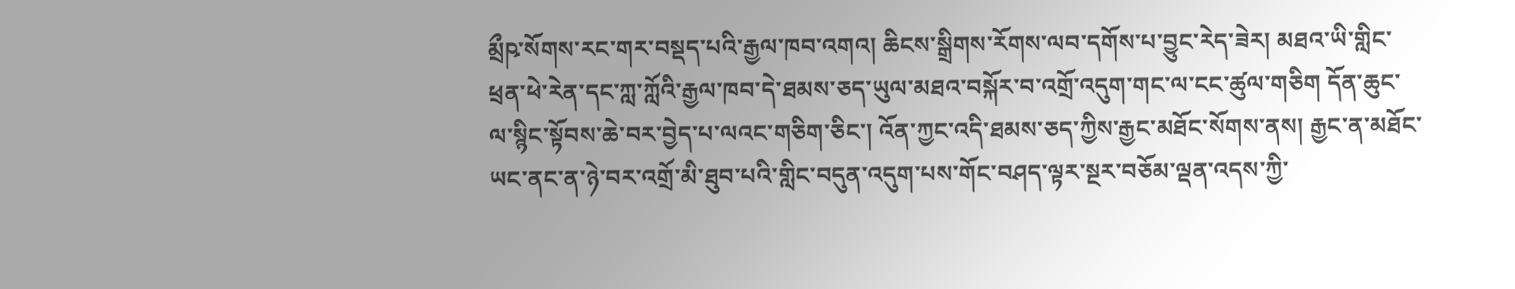མྲྀཥ་སོགས་རང་གར་བསྡད་པའི་རྒྱལ་ཁབ་འགའ། ཆིངས་སྒྲིགས་རོགས་ལབ་དགོས་པ་བྱུང་རེད་ཟེར། མཐའ་ཡི་གླིང་ཕྲན་ཕེ་རེན་དང་ཀླ་ཀློའི་རྒྱལ་ཁབ་དེ་ཐམས་ཅད་ཡུལ་མཐའ་བསྐོར་བ་འགྲོ་འདུག་གང་ལ་ངང་ཚུལ་གཅིག དོན་ཆུང་ལ་སྙིང་སྟོབས་ཆེ་བར་བྱེད་པ་ལའང་གཅིག་ཅིང་། འོན་ཀྱང་འདི་ཐམས་ཅད་ཀྱིས་རྒྱང་མཐོང་སོགས་ནས། རྒྱང་ན་མཐོང་ཡང་ནང་ན་ཉེ་བར་འགྲོ་མི་ཐུབ་པའི་གླིང་བདུན་འདུག་པས་གོང་བཤད་ལྟར་སྔར་བཅོམ་ལྡན་འདས་ཀྱི་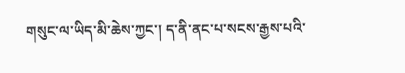གསུང་ལ་ཡིད་མི་ཆེས་ཀྱང་། ད་ནི་ནང་པ་སངས་རྒྱས་པའི་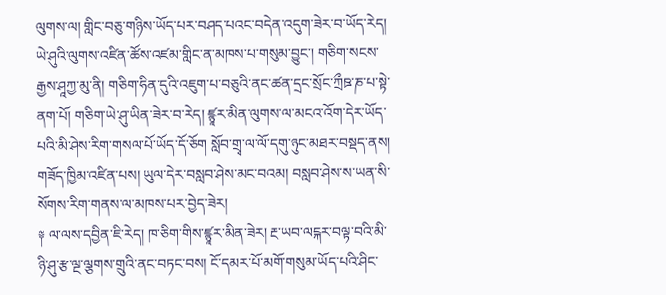ལུགས་ལ། གླིང་བཅུ་གཉིས་ཡོད་པར་བཤད་པའང་བདེན་འདུག་ཟེར་བ་ཡོད་རེད། ཡེ་ཤུའི་ལུགས་འཛིན་ཚོས་འཛམ་གླིང་ན་མཁས་པ་གསུམ་བྱུང་། གཅིག་སངས་རྒྱས་ཤཱཀྱ་མུ་ནི། གཅིག་ཧིན་དུའི་འཇུག་པ་བཅུའི་ནང་ཚན་དྲང་སྲོང་ཀྲྀཋ་ཎ་པ་སྟེ་ནག་པོ། གཅིག་ཡེ་ཤུ་ཡིན་ཟེར་བ་རེད། ཛྙཱར་མིན་ལུགས་ལ་མངའ་འོག་དེར་ཡོད་པའི་མི་ཤེས་རིག་གསལ་པོ་ཡོད་དོ་ཅོག སློབ་གྲྭ་ལ་ལོ་དགུ་ཉུང་མཐར་བསྡད་ནས། གཟོད་ཁྱིམ་འཛིན་པས། ཡུལ་དེར་བསླབ་ཤེས་མང་བའམ། བསླབ་ཤེས་ས་ཡན་སི་སོགས་རིག་གནས་ལ་མཁས་པར་བྱེད་ཟེར།
༈ ལ་ལས་དབྱིན་ཇི་རེད། ཁ་ཅིག་གིས་ཛྙཱར་མིན་ཟེར། རྔ་ཡབ་ལངྐར་བལྟ་བའི་མི་ཉི་ཤུ་རྩ་ལྔ་ལྕགས་གྲུའི་ནང་བཏང་བས། ངོ་དམར་པོ་མགོ་གསུམ་ཡོད་པའི་ཤིང་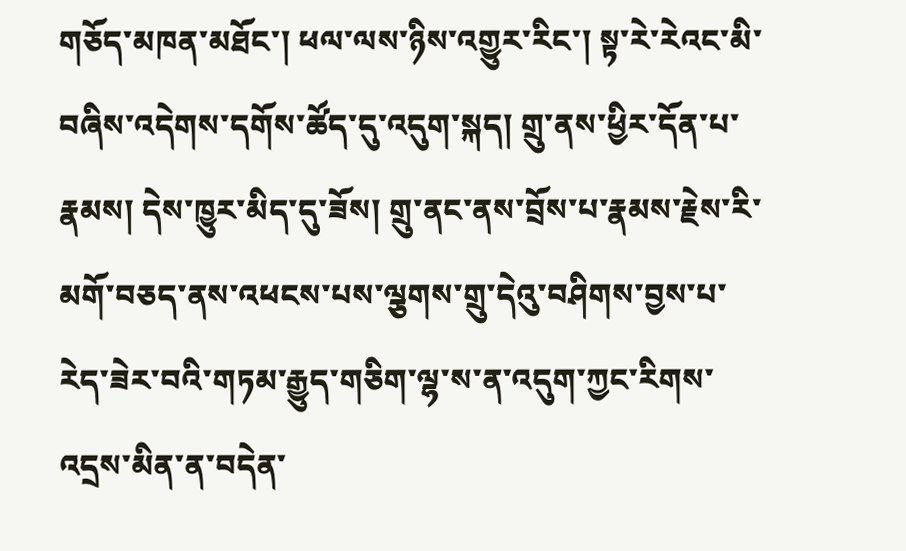གཅོད་མཁན་མཐོང་། ཕལ་ལས་ཉིས་འགྱུར་རིང་། སྟ་རེ་རེའང་མི་བཞིས་འདེགས་དགོས་ཚོད་དུ་འདུག་སྐད། གྲུ་ནས་ཕྱིར་དོན་པ་རྣམས། དེས་ཁྱུར་མིད་དུ་ཟོས། གྲུ་ནང་ནས་བྲོས་པ་རྣམས་རྗེས་རི་མགོ་བཅད་ནས་འཕངས་པས་ལྕགས་གྲུ་དེའུ་བཤིགས་བྱས་པ་རེད་ཟེར་བའི་གཏམ་རྒྱུད་གཅིག་ལྷ་ས་ན་འདུག་ཀྱང་རིགས་འདྲས་མིན་ན་བདེན་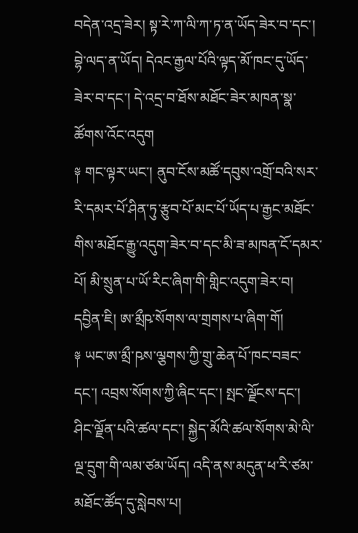བདེན་འདྲ་ཟེར། སྟ་རེ་ཀ་ལི་ཀ་ཏ་ན་ཡོད་ཟེར་བ་དང་། བྷེ་ལད་ན་ཡོད། དེའང་རྒྱལ་པོའི་ལྟད་མོ་ཁང་དུ་ཡོད་ཟེར་བ་དང་། དེ་འདྲ་བ་ཐོས་མཐོང་ཟེར་མཁན་སྣ་ཚོགས་འོང་འདུག
༈ གང་ལྟར་ཡང་། ནུབ་ངོས་མཚོ་དབུས་འགྲོ་བའི་སར་རི་དམར་པོ་ཤིན་ཏུ་རྩུབ་པོ་མང་པོ་ཡོད་པ་རྒྱང་མཐོང་གིས་མཐོང་རྒྱུ་འདུག་ཟེར་བ་དང་མི་ཟ་མཁན་ངོ་དམར་པོ། མི་སྲུན་པ་ཡོ་རིང་ཞིག་གི་གླིང་འདུག་ཟེར་བ། དབྱིན་ཇི། ཨ་མྲྀཥ་སོགས་ལ་གྲགས་པ་ཞིག་གོ།
༈ ཡང་ཨ་མྲྀ་ཥས་ལྕགས་ཀྱི་གྲུ་ཆེན་པོ་ཁང་བཟང་དང་། འབྲས་སོགས་ཀྱི་ཞིང་དང་། སྤང་ལྗོངས་དང་། ཤིང་ལྗོན་པའི་ཚལ་དང་། སྐྱེད་མོའི་ཚལ་སོགས་མེ་ལི་ལྔ་དྲུག་གི་ལམ་ཙམ་ཡོད། འདི་ནས་མདུན་ཕ་རི་ཙམ་མཐོང་ཚོད་དུ་སླེབས་པ།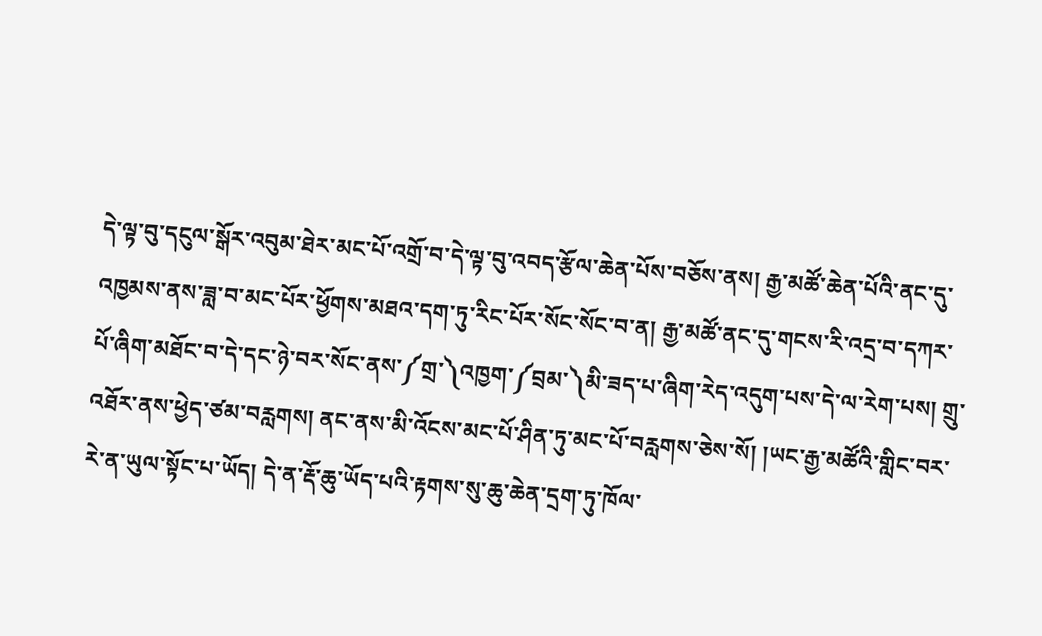དེ་ལྟ་བུ་དངུལ་སྒོར་འབུམ་ཐེར་མང་པོ་འགྲོ་བ་དེ་ལྟ་བུ་འབད་རྩོལ་ཆེན་པོས་བཅོས་ནས། རྒྱ་མཚོ་ཆེན་པོའི་ནང་དུ་འཁྱམས་ནས་ཟླ་བ་མང་པོར་ཕྱོགས་མཐའ་དག་ཏུ་རིང་པོར་སོང་སོང་བ་ན། རྒྱ་མཚོ་ནང་དུ་གངས་རི་འདྲ་བ་དཀར་པོ་ཞིག་མཐོང་བ་དེ་དང་ཉེ་བར་སོང་ནས་༼གྲ་༽འཁྱག་༼བྲམ་༽མི་ཟད་པ་ཞིག་རེད་འདུག་པས་དེ་ལ་རེག་པས། གྲུ་འཐོར་ནས་ཕྱེད་ཙམ་བརླགས། ནང་ནས་མི་འོངས་མང་པོ་ཤིན་ཏུ་མང་པོ་བརླགས་ཅེས་སོ། །ཡང་རྒྱ་མཚོའི་གླིང་བར་རེ་ན་ཡུལ་སྟོང་པ་ཡོད། དེ་ན་རྡོ་ཆུ་ཡོད་པའི་རྟགས་སུ་ཆུ་ཆེན་དྲག་ཏུ་ཁོལ་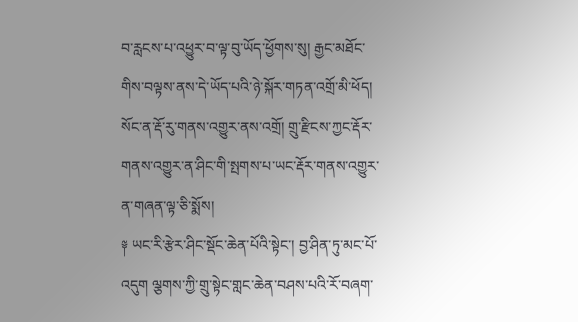བ་རླངས་པ་འཕྱུར་བ་ལྟ་བུ་ཡོད་ཕྱོགས་སུ། རྒྱང་མཐོང་གིས་བལྟས་ནས་དེ་ཡོད་པའི་ཉེ་སྐོར་གཏན་འགྲོ་མི་ཕོད། སོང་ན་རྡོ་རུ་གནས་འགྱུར་ནས་འགྲོ། གྲུ་རྫིངས་ཀྱང་རྡོར་གནས་འགྱུར་ན་ཤིང་གི་སྤགས་པ་ཡང་རྡོར་གནས་འགྱུར་ན་གཞན་ལྟ་ཅི་སྨོས།
༈ ཡང་རི་རྩེར་ཤིང་སྡོང་ཆེན་པོའི་སྟེང་། བྱ་ཤིན་ཏུ་མང་པོ་འདུག ལྕགས་ཀྱི་གྲུ་སྟེང་གླང་ཆེན་བཤས་པའི་རོ་བཞག་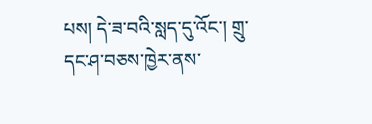པས། དེ་ཟ་བའི་སླད་དུ་འོང་། གྲུ་དང་ཤ་བཅས་ཁྱེར་ནས་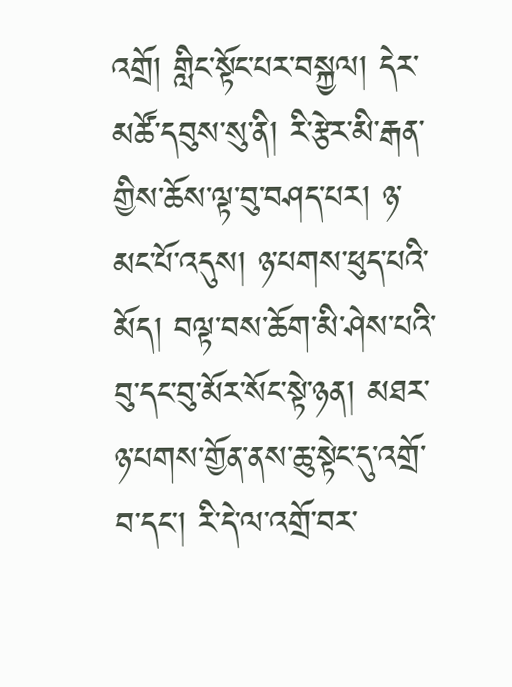འགྲོ། གླིང་སྟོང་པར་བསྐྱལ། དེར་མཚོ་དབུས་སུ་ནི། རི་རྩེར་མི་རྒན་གྱིས་ཆོས་ལྟ་བུ་བཤད་པར། ཉ་མང་པོ་འདུས། ཉ་པགས་ཕུད་པའི་མོད། བལྟ་བས་ཆོག་མི་ཤེས་པའི་བུ་དང་བུ་མོར་སོང་སྟེ་ཉན། མཐར་ཉ་པགས་གྱོན་ནས་ཆུ་སྟེང་དུ་འགྲོ་བ་དང་། རི་དེ་ལ་འགྲོ་བར་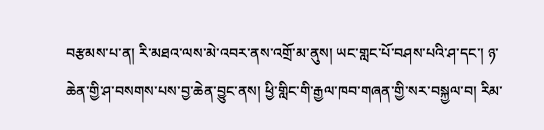བརྩམས་པ་ན། རི་མཐའ་ལས་མེ་འབར་ནས་འགྲོ་མ་ནུས། ཡང་གླང་པོ་བཤས་པའི་ཤ་དང་། ཉ་ཆེན་གྱི་ཤ་བསགས་པས་བྱ་ཆེན་བྱུང་ནས། ཕྱི་གླིང་གི་རྒྱལ་ཁབ་གཞན་གྱི་སར་བསྐྱལ་བ། རིམ་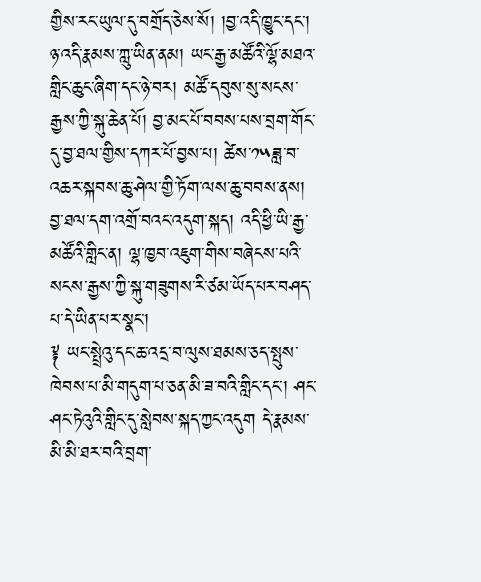གྱིས་རང་ཡུལ་དུ་བགྲོད་ཅེས་སོ། །བྱ་འདི་ཁྱུང་དང་། ཉ་འདི་རྣམས་ཀླུ་ཡིན་ནམ། ཡང་རྒྱ་མཚོའི་ལྷོ་མཐའ་གླིང་ཆུང་ཞིག་དང་ཉེ་བར། མཚོ་དབུས་སུ་སངས་རྒྱས་ཀྱི་སྐུ་ཆེན་པོ། བྱ་མང་པོ་བབས་པས་བྲག་གོང་དུ་བྱ་ཐལ་གྱིས་དཀར་པོ་བྱས་པ། ཚེས་༡༥ཟླ་བ་འཆར་སྐབས་ཆུ་ཤེལ་གྱི་ཏོག་ལས་ཆུ་བབས་ནས། བྱ་ཐལ་དག་འགྲོ་བའང་འདུག་སྐད། འདི་ཕྱི་ཡི་རྒྱ་མཚོའི་གླིང་ན། ལྷ་ཁྱབ་འཇུག་གིས་བཞེངས་པའི་སངས་རྒྱས་ཀྱི་སྐུ་གཟུགས་རི་ཙམ་ཡོད་པར་བཤད་པ་དེ་ཡིན་པར་སྣང་།
༈ ཡང་སྤྲེའུ་དང་ཆ་འདྲ་བ་ལུས་ཐམས་ཅད་སྤུས་ཁེབས་པ་མི་གདུག་པ་ཅན་མི་ཟ་བའི་གླིང་དང་། ཤང་ཤང་ཏེའུའི་གླིང་དུ་སླེབས་སྐད་ཀྱང་འདུག དེ་རྣམས་མི་མི་ཐར་བའི་བྲག་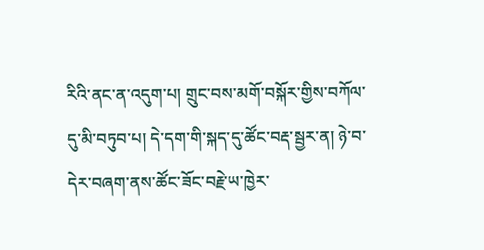རིའི་ནང་ན་འདུག་པ། གྲུང་བས་མགོ་བསྐོར་གྱིས་བཀོལ་དུ་མི་བཏུབ་པ། དེ་དག་གི་སྐད་དུ་ཚོང་བརྡ་སྦྱར་ན། ཉེ་བ་དེར་བཞག་ནས་ཚོང་ཟོང་བརྗེ་ཡ་ཁྱེར་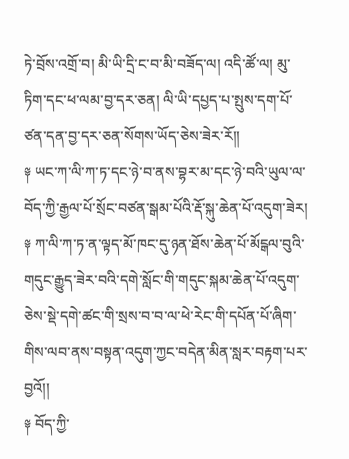ཏེ་བྲོས་འགྲོ་བ། མི་ཡི་དྲི་ང་བ་མི་བཟོད་ལ། འདི་ཚོ་ལ། མུ་ཏིག་དང་ཕ་ལམ་བྱ་དར་ཅན། ལི་ཡི་དཔྱད་པ་སྤུས་དག་པོ་ཙན་དན་བྱ་དར་ཅན་སོགས་ཡོད་ཅེས་ཟེར་རོ།།
༈ ཡང་ཀ་ལི་ཀ་ཏ་དང་ཉེ་བ་ནས་བྷར་མ་དང་ཉེ་བའི་ཡུལ་ལ་བོད་ཀྱི་རྒྱལ་པོ་སྲོང་བཙན་སྒམ་པོའི་རྡོ་སྐུ་ཆེན་པོ་འདུག་ཟེར།
༈ ཀ་ལི་ཀ་ཏ་ན་ལྟད་མོ་ཁང་དུ་ཉན་ཐོས་ཆེན་པོ་མོངྒལ་བུའི་གདུང་རྒྱུད་ཟེར་བའི་དགེ་སློང་གི་གདུང་སྐམ་ཆེན་པོ་འདུག་ཅེས་སྡེ་དགེ་ཚང་གི་སྲས་བ་བ་ལ་ཕེ་རེང་གི་དཔོན་པོ་ཞིག་གིས་ལབ་ནས་བསྟན་འདུག་ཀྱང་བདེན་མིན་སླར་བརྟག་པར་བྱའོ།།
༈ བོད་ཀྱི་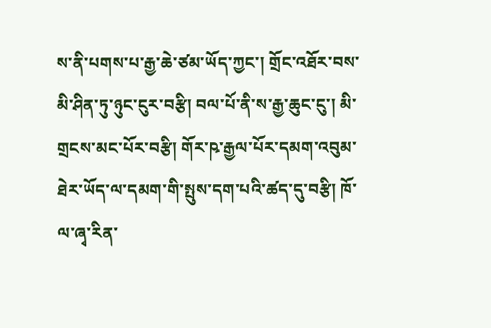ས་ནི་པགས་པ་རྒྱ་ཆེ་ཙམ་ཡོད་ཀྱང་། གྲོང་འཐོར་བས་མི་ཤིན་ཏུ་ཉུང་ངུར་བརྩི། བལ་པོ་ནི་ས་རྒྱ་ཆུང་ངུ་། མི་གྲངས་མང་པོར་བརྩི། གོར་ཥ་རྒྱལ་པོར་དམག་འབུམ་ཐེར་ཡོད་ལ་དམག་གི་སྤུས་དག་པའི་ཚད་དུ་བརྩི། ཁོ་ལ་ཞྭ་རིན་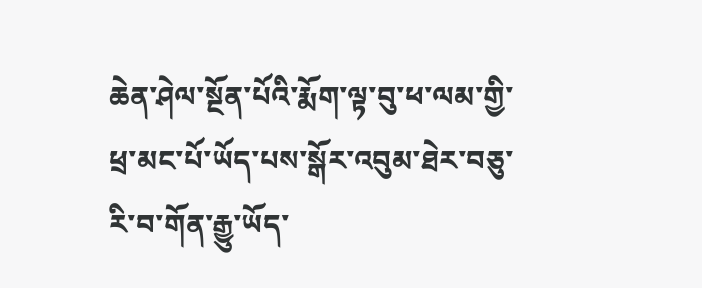ཆེན་ཤེལ་སྔོན་པོའི་རྨོག་ལྟ་བུ་ཕ་ལམ་གྱི་ཕྲ་མང་པོ་ཡོད་པས་སྒོར་འབུམ་ཐེར་བཅུ་རི་བ་གོན་རྒྱུ་ཡོད་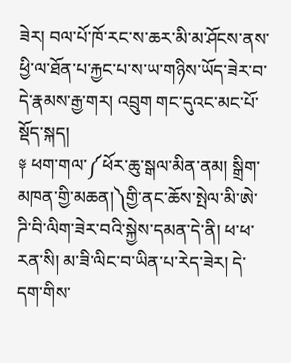ཟེར། བལ་པོ་ཁོ་རང་ས་ཆར་མི་མ་ཤོངས་ནས་ཕྱི་ལ་ཐོན་པ་རྐྱང་པ་ས་ཡ་གཉིས་ཡོད་ཟེར་བ་དེ་རྣམས་རྒྱ་གར། འབྲུག གང་དུའང་མང་པོ་སྡོད་སྐད།
༈ ཕག་གལ་༼ཕོར་ཆུ་སྒལ་མིན་ནམ། སྒྲིག་མཁན་གྱི་མཆན།༽གྱི་ནང་ཆོས་སྤེལ་མི་ཨེ་ཌི་བི་ལིག་ཟེར་བའི་སྐྱེས་དམན་དེ་ནི། ཕ་ཕ་རན་སི། མ་ཟི་ལིང་བ་ཡིན་པ་རེད་ཟེར། དེ་དག་གིས་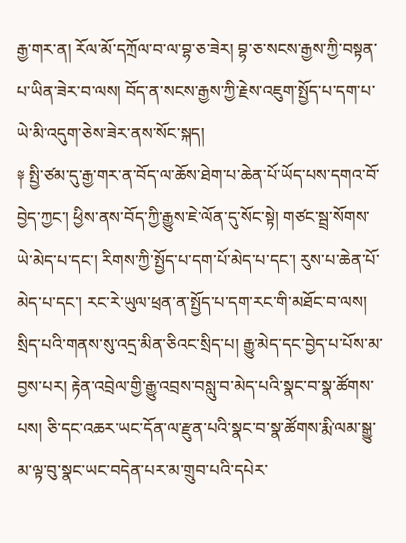རྒྱ་གར་ན། རོལ་མོ་དཀྲོལ་བ་ལ་བྷ་ཅ་ཟེར། བྷ་ཅ་སངས་རྒྱས་ཀྱི་བསྟན་པ་ཡིན་ཟེར་བ་ལས། བོད་ན་སངས་རྒྱས་ཀྱི་རྗེས་འཇུག་སྤྱོད་པ་དག་པ་ཡེ་མི་འདུག་ཅེས་ཟེར་ནས་སོང་སྐད།
༈ སྤྱི་ཙམ་དུ་རྒྱ་གར་ན་བོད་ལ་ཆོས་ཐེག་པ་ཆེན་པོ་ཡོད་པས་དགའ་བོ་བྱེད་ཀྱང་། ཕྱིས་ནས་བོད་ཀྱི་རྒྱུས་ཇེ་ལོན་དུ་སོང་སྟེ། གཙང་སྦྲ་སོགས་ཡེ་མེད་པ་དང་། རིགས་ཀྱི་སྤྱོད་པ་དག་པོ་མེད་པ་དང་། རུས་པ་ཆེན་པོ་མེད་པ་དང་། རང་རེ་ཡུལ་ཕྲན་ན་སྤྱོད་པ་དག་རང་གི་མཐོང་བ་ལས། སྲིད་པའི་གནས་སུ་འདྲ་མིན་ཅིའང་སྲིད་པ། རྒྱུ་མེད་དང་བྱེད་པ་པོས་མ་བྱས་པར། རྟེན་འབྲེལ་གྱི་རྒྱུ་འབྲས་བསླུ་བ་མེད་པའི་སྣང་བ་སྣ་ཚོགས་པས། ཅི་དང་འཆར་ཡང་དོན་ལ་རྫུན་པའི་སྣང་བ་སྣ་ཚོགས་རྨི་ལམ་སྒྱུ་མ་ལྟ་བུ་སྣང་ཡང་བདེན་པར་མ་གྲུབ་པའི་དཔེར་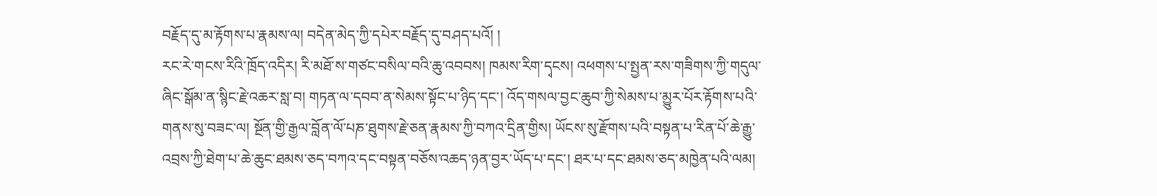བརྗོད་དུ་མ་རྟོགས་པ་རྣམས་ལ། བདེན་མེད་ཀྱི་དཔེར་བརྗོད་དུ་བཤད་པའོ། །
རང་རེ་གངས་རིའི་ཁྲོད་འདིར། རི་མཐོ་ས་གཙང་བསིལ་བའི་ཆུ་འབབས། ཁམས་རིག་དྭངས། འཕགས་པ་སྤྱན་རས་གཟིགས་ཀྱི་གདུལ་ཞིང་སྒོམ་ན་སྙིང་རྗེ་འཆར་སླ་བ། གཏན་ལ་དབབ་ན་སེམས་སྟོང་པ་ཉིད་དང་། འོད་གསལ་བྱང་ཆུབ་ཀྱི་སེམས་པ་མྱུར་པོར་རྟོགས་པའི་གནས་སུ་བཟང་ལ། སྔོན་གྱི་རྒྱལ་བློན་ལོ་པཎ་ཐུགས་རྗེ་ཅན་རྣམས་ཀྱི་བཀའ་དྲིན་གྱིས། ཡོངས་སུ་རྫོགས་པའི་བསྟན་པ་རིན་པོ་ཆེ་རྒྱུ་འབྲས་ཀྱི་ཐེག་པ་ཆེ་ཆུང་ཐམས་ཅད་བཀའ་དང་བསྟན་བཅོས་འཆད་ཉན་བྱར་ཡོད་པ་དང་། ཐར་པ་དང་ཐམས་ཅད་མཁྱེན་པའི་ལམ།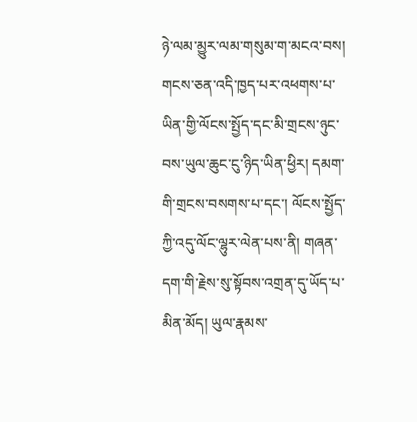ཉེ་ལམ་མྱུར་ལམ་གསུམ་ག་མངའ་བས། གངས་ཅན་འདི་ཁྱད་པར་འཕགས་པ་ཡིན་གྱི་ལོངས་སྤྱོད་དང་མི་གྲངས་ཉུང་བས་ཡུལ་ཆུང་ངུ་ཉིད་ཡིན་ཕྱིར། དམག་གི་གྲངས་བསགས་པ་དང་། ལོངས་སྤྱོད་ཀྱི་འདུ་ལོང་ལྷུར་ལེན་པས་ནི། གཞན་དག་གི་རྗེས་སུ་སྟོབས་འགྲན་དུ་ཡོད་པ་མིན་མོད། ཡུལ་རྣམས་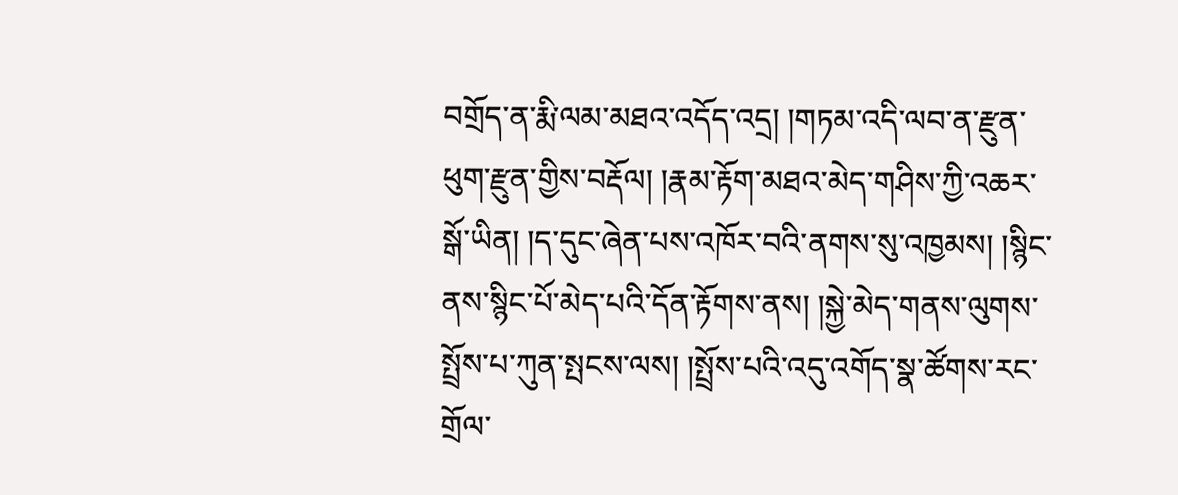བགྲོད་ན་རྨི་ལམ་མཐའ་འདོད་འདྲ། །གཏམ་འདི་ལབ་ན་རྫུན་ཕུག་རྫུན་གྱིས་བརྡོལ། །རྣམ་རྟོག་མཐའ་མེད་གཤིས་ཀྱི་འཆར་སྒོ་ཡིན། །ད་དུང་ཞེན་པས་འཁོར་བའི་ནགས་སུ་འཁྱམས། །སྙིང་ནས་སྙིང་པོ་མེད་པའི་དོན་རྟོགས་ནས། །སྐྱེ་མེད་གནས་ལུགས་སྤྲོས་པ་ཀུན་སྤངས་ལས། །སྤྲོས་པའི་འདུ་འགོད་སྣ་ཚོགས་རང་གྲོལ་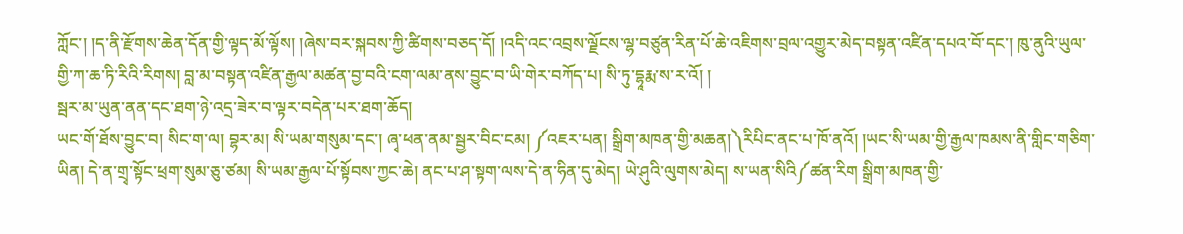ཀློང་། །ད་ནི་རྫོགས་ཆེན་དོན་གྱི་ལྟད་མོ་ལྟོས། །ཞེས་བར་སྐབས་ཀྱི་ཚིགས་བཅད་དོ། །འདི་འང་འབྲས་ལྗོངས་ལྷ་བཙུན་རིན་པོ་ཆེ་འཇིགས་བྲལ་འགྱུར་མེད་བསྟན་འཛིན་དཔའ་བོ་དང་། ཁུ་ནུའི་ཡུལ་གྱི་ཀ་ཆ་ཏི་རིའི་རིགས། བླ་མ་བསྟན་འཛིན་རྒྱལ་མཚན་བྱ་བའི་ངག་ལམ་ནས་བྱུང་བ་ཡི་གེར་བཀོད་པ། སི་ཏུ་དྷཱརྨ་ས་ར་འོ། །
སྦར་མ་ཡུན་ནན་དང་ཐག་ཉེ་འདྲ་ཟེར་བ་ལྟར་བདེན་པར་ཐག་ཆོད།
ཡང་གོ་ཐོས་བྱུང་བ། སིང་ག་ལ། བྷར་མ། སི་ཡམ་གསུམ་དང་། ཞྭ་ཕན་ནམ་སྦྱར་བིང་ངམ། ༼འཇར་པན། སྒྲིག་མཁན་གྱི་མཆན།༽རིཔིང་ནང་པ་ཁོ་ནའོ། །ཡང་སི་ཡམ་གྱི་རྒྱལ་ཁམས་ནི་གླིང་གཅིག་ཡིན། དེ་ན་གྲྭ་སྟོང་ཕྲག་སུམ་ཅུ་ཙམ། སི་ཡམ་རྒྱལ་པོ་སྟོབས་ཀྱང་ཆེ། ནང་པ་ཤ་སྟག་ལས་དེ་ན་ཧིན་དུ་མེད། ཡེ་ཤུའི་ལུགས་མེད། ས་ཡན་སིའི༼ཚན་རིག སྒྲིག་མཁན་གྱི་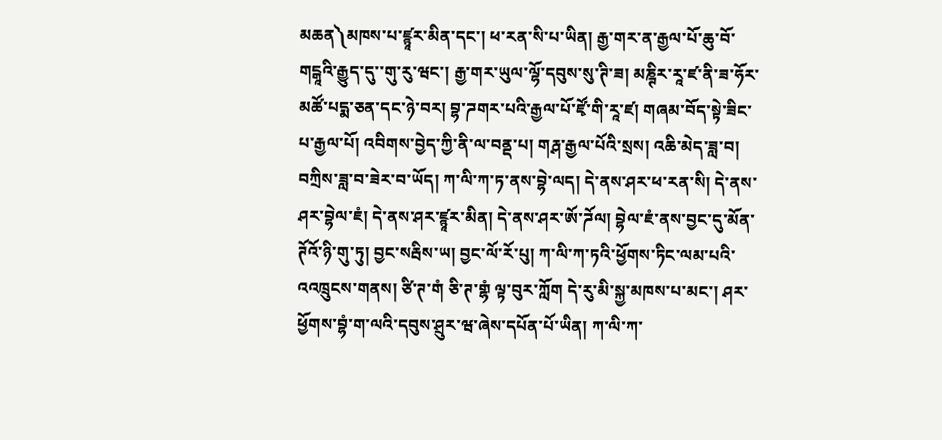མཆན༽མཁས་པ་ཛྙཱར་མིན་དང་། ཕ་རན་སི་པ་ཡིན། རྒྱ་གར་ན་རྒྱལ་པོ་ཆུ་བོ་གངྒཱའི་རྒྱུད་དུ་་གུ་རུ་ཝང་། རྒྱ་གར་ཡུལ་ལྷོ་དབུས་སུ་ཊི་ཟ། མཎྚིར་རཱ་ཛ་ནི་ཟ་ཧོར་མཚོ་པདྨ་ཅན་དང་ཉེ་བར། བྷ་ཌགར་པའི་རྒྱལ་པོ་ཛྭོ་གི་རཱ་ཛ། གཞམ་བོད་སྟེ་ཟིང་པ་རྒྱལ་པོ། འབིགས་བྱེད་ཀྱི་ནི་ལ་བནྡ་པ། གརྴ་རྒྱལ་པོའི་སྲས། འཆི་མེད་ཟླ་བ། བཀྲིས་ཟླ་བ་ཟེར་བ་ཡོད། ཀ་ལི་ཀ་ཏ་ནས་བྷེ་ལད། དེ་ནས་ཤར་ཕ་རན་སི། དེ་ནས་ཤར་བྷེལ་ཇཾ། དེ་ནས་ཤར་ཛྙཱར་མིན། དེ་ནས་ཤར་ཨོ་ཌོལ། བྷེལ་ཇཾ་ནས་བྱང་དུ་མོན་ཊོའོ་ཉི་གུ་ཏུ། བྱང་སརྦིས་ཡ། བྱང་ལོ་རོ་པུ། ཀ་ལི་ཀ་ཏའི་ཕྱོགས་ཏིང་ལམ་པའི་འའཁྲུངས་གནས། ཙི་ཊ་གཾ ཅི་ཊ་གྷཾ ལྟ་བུར་ཀློག དེ་རུ་མི་སྐྱ་མཁས་པ་མང་། ཤར་ཕྱོགས་བྷཾ་ག་ལའི་དབུས་ཤྲུར་ཝ་ཞེས་དཔོན་པོ་ཡིན། ཀ་ལི་ཀ་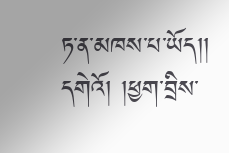ཏ་ན་མཁས་པ་ཡོད།། དགེའོ། །ཕྱག་བྲིས་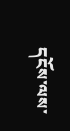དངོས་ལས་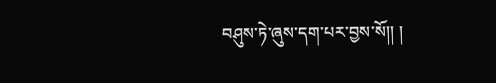བཤུས་ཏེ་ཞུས་དག་པར་བྱས་སོ།། །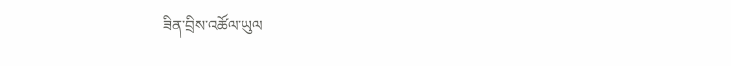ཟིན་བྲིས་འཚོལ་ཡུལ